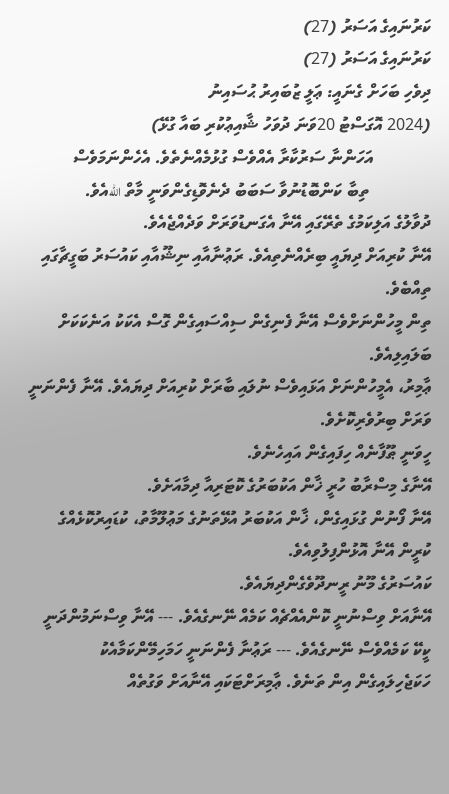ކަރުނައިގެ އަސަރު (27)
ކަރުނައިގެ އަސަރު (27)
ދިވެހި ބަހަށް ގެނައީ: ޢަލީ ޒުބައިރު ޙުސައިނު
(2024 އޮގަސްޓު 20ވަނަ ދުވަހު ޝާއިޢުކުރި ބައާ ގުޅޭ)
              އަހަންނާ ސަރުކާރާ އެއްވެސް ގުޅުމެއްނެތެވެ. އެހެންނަމަވެސް
               ތިބާ ކަންބޮޑުނުވާ ސަބަބު ދެނެވޮޑިގެންވަނީ މާތް اللهއެވެ.
ދުވާލުގެ އަލިކަމުގެ ތެރޭގައި އޭނާ އެގަނޑުވަރަށް ވަދެއްޖެއެވެ.
އޭނާ ކުރިއަށް ދިޔައީ ބިރެއްނެތިއެވެ. ރަޢުނާއާއި ނިޝޫއާއި ކައުސަރު ބަގީޗާގައި ތިއްބެވެ.
ތިން މީހުންނަށްވެސް އޭނާ ފެނިގެން ސިއްސައިގެން ގޮސް އެކަކު އަނެކަކަށް ބަލައިލިއެވެ.
ޢާމިރު، އެމީހުންނަށް އަޅައިވެސް ނުލައި ބާރަށް ކުރިއަށް ދިޔައެވެ. އޭނާ ފެންނަނީ ވަރަށް ބިރުވެރިކޮށެވެ.
ހީވަނީ ޠޫފާނެއް ހިފައިގެން އައިހެނެވެ.
އޭނާގެ މިސްރާބު ހުރީ ޚާން އަކުބަރުގެ ކޮޓަރިއާ ދިމާއަށެވެ.
އޭނާ ފޯނުން ގުޅައިގެން، ޚާން އަކުބަރު އުޅޭތަނުގެ މަޢުލޫމާތު، ކުޑައިރުކޮޅެއްގެ ކުރީން އޭނާ އޮޅުންފިލުވިއެވެ.
ކައުސަރުގެ މޫނު ރީނދޫވެގެންދިޔައެވެ.
އޭނާއަށް ވިސްނުނީ ކޮންއެއްޗެއް ކަމެއް ނޭނގެއެވެ. --- އޭނާ ވިސްނަމުންދަނީ ކީކޭ ކަމެއްވެސް ނޭނގެއެވެ. --- ރަޢުނާ ފެންނަނީ ހަމަހިމޭންކަމާއެކު ހަކަޖެހިލައިގެން އިން ތަނެވެ. ޢާމިރަށްޓަކައި އޭނާއަށް ވަގުތެއް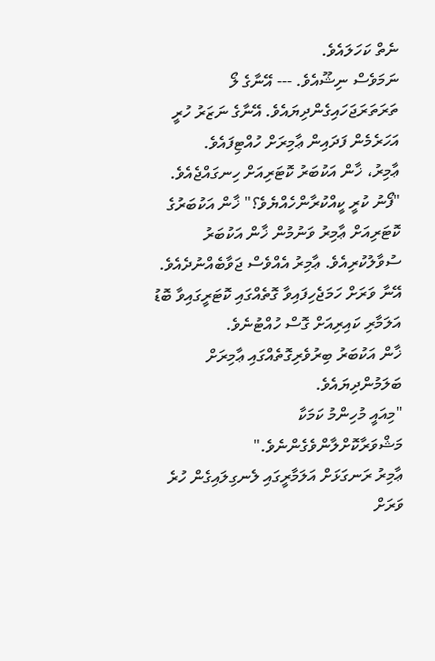ނެތް ކަހަލައެވެ.
ނަމަވެސް ނިޝޫއެވެ. --- އޭނާގެ ލޯ ތަރަތަރަޖަހައިގެންދިޔައެވެ. އޭނާގެ ނަޒަރު ހުރީ އަހަރެމެން ފަދައިން ޢާމިރަށް ހުއްޓިފައެވެ.
ޢާމިރު، ޚާން އަކުބަރު ކޮޓަރިއަށް ހިނގައްޖެއެވެ. "ފޯނު ކުރީ ކީއްކުރާންހެއްޔެވެ؟" ޚާން އަކުބަރުގެ ކޮޓަރިއަށް ޢާމިރު ވަނުމުން ޚާން އަކުބަރު ސުވާލުކުރިއެވެ. ޢާމިރު އެއްވެސް ޖަވާބެއްނުދެއެވެ.
އޭނާ ވަރަށް ހަމަޖެހިފައިވާ ގޮތެއްގައި ކޮޓަރީގައިވާ ބޮޑު އަލަމާރި ކައިރިއަށް ގޮސް ހުއްޓުނެވެ.
ޚާން އަކުބަރު ބިރުވެރިގޮތެއްގައި ޢާމިރަށް ބަލަމުންދިޔައެވެ.
"މިއައީ މުހިންމު ކަމަކާ މަޝްވަރާކޮށްލާންވެގެންނެވެ."
ޢާމިރު ރަނގަޅަށް އަލަމާރީގައި ލެނގިލައިގެން ހުރެ ވަރަށް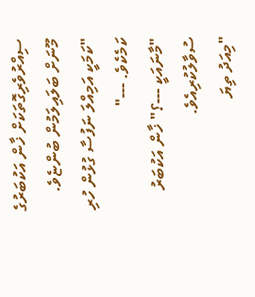ސިއްރުވެރިގޮތަކަށް ޚާން އަކުބަރުގެ މޫނަށް ބަލައިލަމުން ބުންޏެވެ.
"ކަމަކީ އަމިއްލަ ނަފުސާ ގުޅުން ހުރި ކަމެކެވެ. ---"
"މާނައަކީ ---؟" ޚާން އަކުބަރު ސުވާލުކުރިއެވެ.
"މިއަދު ތިޔަ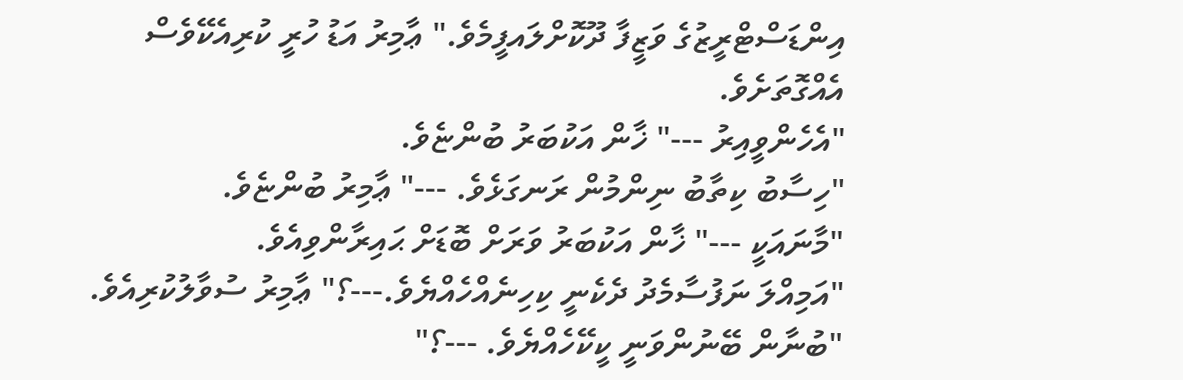އިންޑަސްޓްރީޒުގެ ވަޒީފާ ދޫކޮށްލައފީމެވެ." ޢާމިރު އަޑު ހުރީ ކުރިއެކޭވެސް އެއްގޮތަށެވެ.
"އެހެންވީއިރު ---" ޚާން އަކުބަރު ބުންޏެވެ.
"ހިސާބު ކިތާބު ނިންމުން ރަނގަޅެވެ. ---" ޢާމިރު ބުންޏެވެ.
"މާނައަކީ ---" ޚާން އަކުބަރު ވަރަށް ބޮޑަށް ޙައިރާންވިއެވެ.
"އަމިއްލަ ނަފުސާމެދު ދެކެނީ ކިހިނެއްހެއްޔެވެ.---؟" ޢާމިރު ސުވާލުކުރިއެވެ.
"ބުނާން ބޭނުންވަނީ ކީކޭހެއްޔެވެ. ---؟"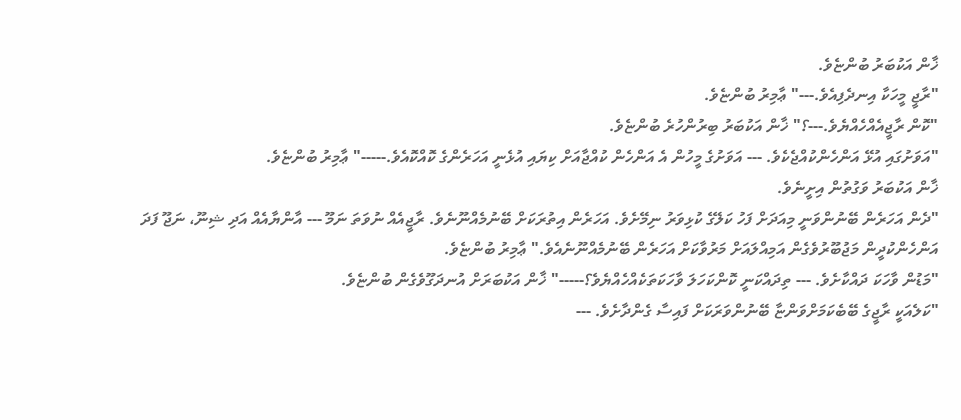ޚާން އަކުބަރު ބުންޏެވެ.
"ރާޖީ މީހަކާ އިނދެފިއެވެ.---" ޢާމިރު ބުންޏެވެ.
"ކޮން ރާޖީއެއްހެއްޔެވެ.---؟" ޚާން އަކުބަރު ބިރުންހުރެ ބުންޏެވެ.
"އަވަށުގައި އުޅޭ އަންހެންކުއްޖެކެވެ. --- އަވަށުގެ މީހުން އެ އަންހެން ކުއްޖާއަށް ކިޔައި އުޅެނީ އަހަރެންގެ ކޮއްކޮއެވެ.-----" ޢާމިރު ބުންޏެވެ.
ޚާން އަކުބަރު ވަގުތުން އިށީނެވެ.
"ދެން އަހަރެން ބޭނުންވަނީ މިއަދަށް ފަހު ކަލޭގެ ކުޅިވަރު ނިމޭށެވެ. އަހަރެން އިތުރަކަށް ބޭނުމެއްނޫނެވެ. ރާޖީއެއް ނުވަތަ ނަމޫ --- އާންޔާއެއް އަދި ޝިނޫ، ނަޖޫ ފަދަ އަންހެންކުދީން މަޖުބޫރުވެގެން އަމިއްލައަށް މަރުވާކަށް އަހަރެން ބޭނުމެއްނޫނެއެވެ." ޢާމިރު ބުންޏެވެ.
"މަޑުން ވާހަކަ ދައްކާށެވެ. --- ތިދައްކަނީ ކޮންކަހަލަ ވާހަކަތަކެއްހެއްޔެވެ؟-----" ޚާން އަކުބަރަށް އުނދަގޫވެގެން ބުންޏެވެ.
"ކަލެއަކީ ރާޖީގެ ބޭބެކަމަށްވަންޏާ ބޭނުންވަރަކަށް ފައިސާ ގެންދާށެވެ. ---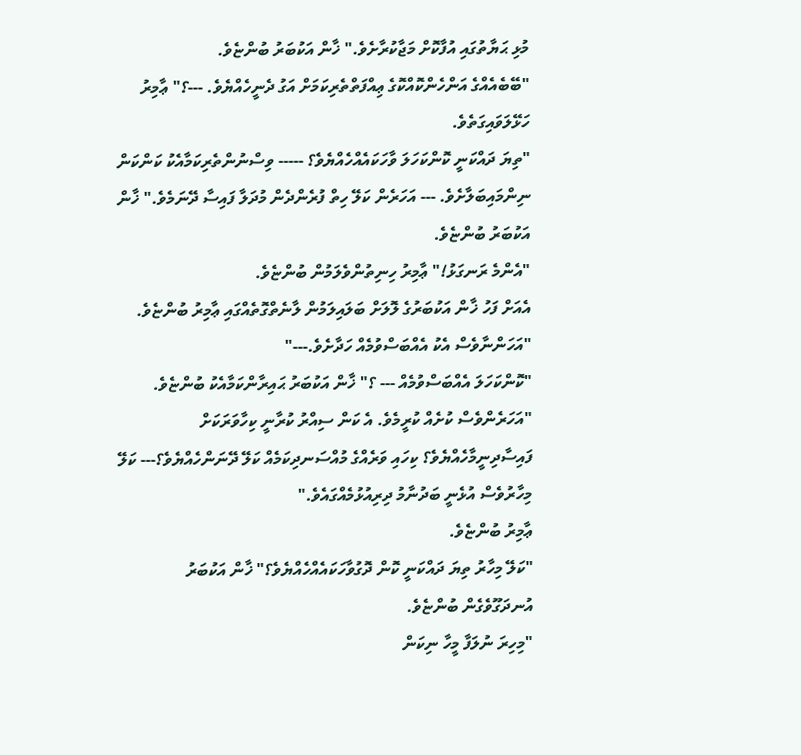މުޅި ޙަޔާތުގައި އުފާކޮށް މަޖާކުރާށެވެ." ޚާން އަކުބަރު ބުންޏެވެ.
"ބޭބެއެއްގެ އަންހެންކޮއްކޮގެ ޢިއްފަތްތެރިކަމަށް އަގު ދެނީހެއްޔެވެ. ---؟" ޢާމިރު ހަޅޭލަވައިގަތެވެ.
"ތިޔަ ދައްކަނީ ކޮންކަހަލަ ވާހަކައެއްހެއްޔެވެ؟ ----- ވިސްނުންތެރިކަމާއެކު ކަންކަން ނިންމައިބަލާށެވެ. --- އަހަރެން ކަލޭ ހިތް ފުރެންދެން މުދަލާ ފައިސާ ދޭނަމެވެ." ޚާން އަކުބަރު ބުންޏެވެ.
"އެންމެ ރަނގަޅު!" ޢާމިރު ހިނިތުންވެލަމުން ބުންޏެވެ.
އެއަށް ފަހު ޚާން އަކުބަރުގެ ލޮލަށް ބަލައިލަމުން ލާނެތްގޮތެއްގައި ޢާމިރު ބުންޏެވެ. "އަހަންނާވެސް އެކު އެއްބަސްވުމެއް ހަދާށެވެ.---"
"ކޮންކަހަލަ އެއްބަސްވުމެއް --- ؟" ޚާން އަކުބަރު ޙައިރާންކަމާއެކު ބުންޏެވެ.
"އަހަރެންވެސް ކުށެއް ކުރީމެވެ. އެ ކަން ސިއްރު ކުރާނީ ކިހާވަރަކަށް ފައިސާދިނީމާހެއްޔެވެ؟ ކިހައި ވަރެއްގެ މުއްސަނދިކަމެއް ކަލޭ ދޭނަންހެއްޔެވެ؟--- ކަލޭ މިހާރުވެސް އުޅެނީ ބަދުނާމު ދިރިއުޅުމެއްގައެވެ."
ޢާމިރު ބުންޏެވެ.
"ކަލޭ މިހާރު ތިޔަ ދައްކަނީ ކޮން ދޮގުވާހަކައެއްހެއްޔެވެ؟" ޚާން އަކުބަރު އުނދަގޫވެގެން ބުންޏެވެ.
"މިހިރަ ނުލަފާ މީހާ ނިކަން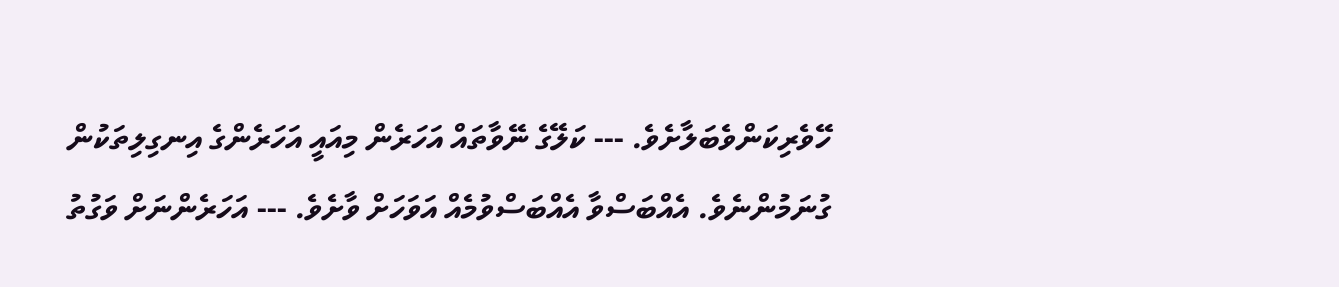ހޭވެރިކަންވެބަލާށެވެ. --- ކަލޭގެ ނޭވާތައް އަހަރެން މިއައީ އަހަރެންގެ އިނގިލިތަކުން ގުނަމުންނެވެ. އެއްބަސްވާ އެއްބަސްވުމެއް އަވަހަށް ވާށެވެ. --- އަހަރެންނަށް ވަގުތު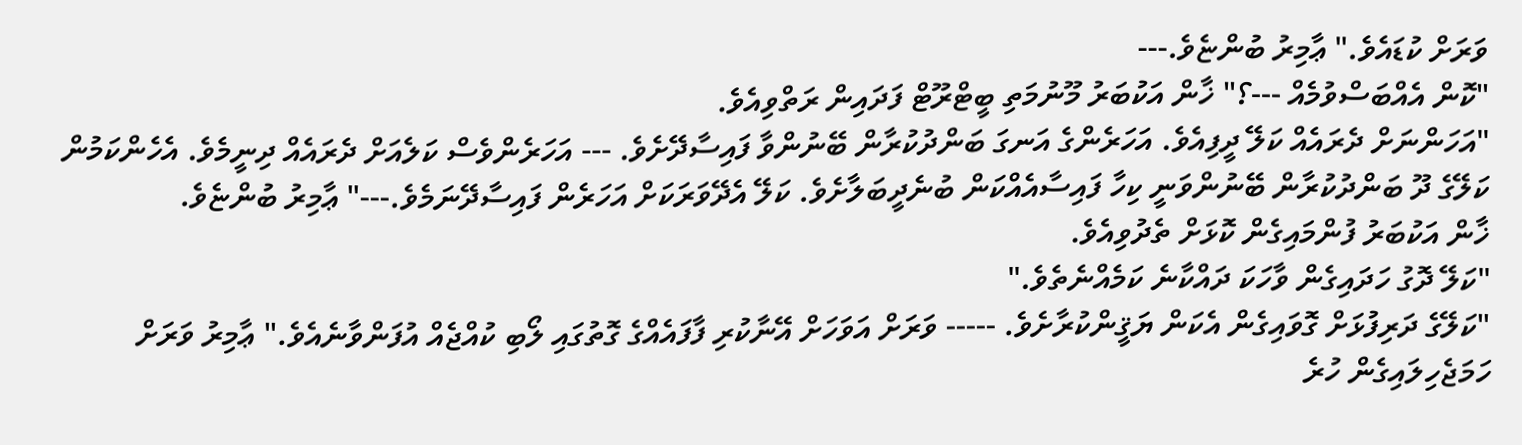ވަރަށް ކުޑައެވެ." ޢާމިރު ބުންޏެވެ.---
"ކޮން އެއްބަސްވުމެއް ---؟" ޚާން އަކުބަރު މޫނުމަތި ބީޓްރޫޓް ފަދައިން ރަތްވިއެވެ.
"އަހަންނަށް ދެރައެއް ކަލޭ ދީފިއެވެ. އަހަރެންގެ އަނގަ ބަންދުކުރާން ބޭނުންވާ ފައިސާދޭށެވެ. --- އަހަރެންވެސް ކަލެއަށް ދެރައެއް ދިނީމެވެ. އެހެންކަމުން ކަލޭގެ ދޫ ބަންދުކުރާން ބޭނުންވަނީ ކިހާ ފައިސާއެއްކަން ބުނެދީބަލާށެވެ. ކަލޭ އެދޭވަރަކަށް އަހަރެން ފައިސާދޭނަމެވެ.---" ޢާމިރު ބުންޏެވެ.
ޚާން އަކުބަރު ފުންމައިގެން ކޮޅަށް ތެދުވިއެވެ.
"ކަލޭ ދޮގު ހަދައިގެން ވާހަކަ ދައްކާނެ ކަމެއްނެތެވެ."
"ކަލޭގެ ދަރިފުޅަށް ގޮވައިގެން އެކަން ޔަޤީންކުރާށެވެ. ----- ވަރަށް އަވަހަށް އޭނާކުރި ފާފައެއްގެ ގޮތުގައި ލޯބި ކުއްޖެއް އުފަންވާނެއެވެ." ޢާމިރު ވަރަށް ހަމަޖެހިލައިގެން ހުރެ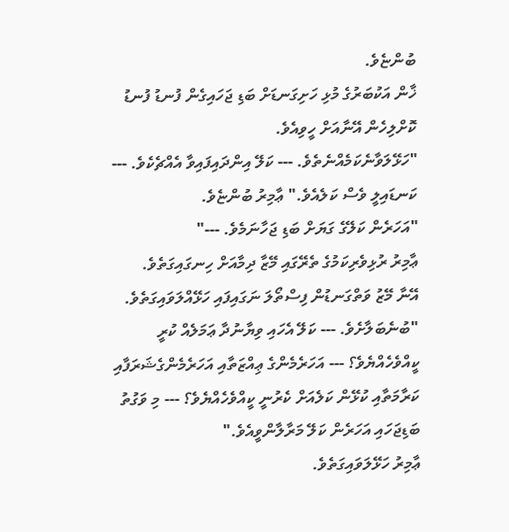ބުންޏެވެ.
ޚާން އަކުބަރުގެ މުޅި ހަށިގަނޑަށް ބަޑި ޖަހައިގެން ފުނޑު ފުނޑު ކޮށްލިހެން އޭނާއަށް ހީވިއެވެ.
"ހަޅޭލަވާނެކަމެއްނެތެވެ. --- ކަލޭ އިންދައިފައިވާ އެއްޗެކެވެ. --- ކަނޑައިލީ ވެސް ކަލެއެވެ." ޢާމިރު ބުންޏެވެ.
"އަހަރެން ކަލޭގެ ގަޔަށް ބަޑި ޖަހާނަމެވެ. ---"
ޢާމިރު ރުޅިވެރިކަމުގެ ތެރޭގައި މޭޒާ ދިމާއަށް ހިނގައިގަތެވެ.
އޭނާ މޭޒު ވަތްގަނޑުން ފިސްތޯލަ ނަގައިފައި ހަޅޭއްލަވައިގަތެވެ.
"ބުނެބަލާށެވެ. --- ކަލޭ އެހައި ވިޔާނުދާ ޢަމަލެއް ކުރީ ކީއްވެހެއްޔެވެ؟ --- އަހަރެމެންގެ ޢިއްޒަތާއި އަހަރެމެންގެޝަރަފާއި ކަރާމަތާއި ކުޅޭން ކަލެއަށް ކެރުނީ ކީއްވެހެއްޔެވެ؟ --- މި ވަގުތު ބަޑިޖަހައި އަހަރެން ކަލޭ މަރާލާންވީއެވެ."
ޢާމިރު ހަޅޭލަވައިގަތެވެ.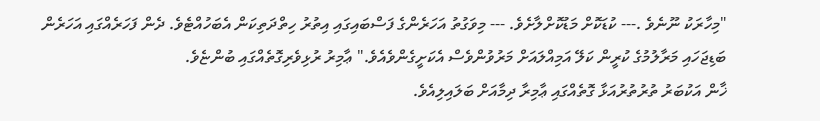"މިހާރަކު ނޫނެވެ .--- ކުޑަކޮށް މަޑުކޮށްލާށެވެ. --- މިވަގުތު އަހަރެންގެ ފަސްބައިގައި އިތުރު ހިތްދަތިކަން އެބަހުއްޓެވެ. ދެން ފަހަރެއްގައި އަހަރެން ބަޑިޖަހައި މަރާލުމުގެ ކުރީން ކަލޭ އަމިއްލައަށް މަރުވުންވެސް އެކަށީގެންވެއެވެ." ޢާމިރު ރުޅިވެރިގޮތެއްގައި ބުންޏެވެ.
ޚާން އަކުބަރު ތުރުތުރުއަޅާ ގޮތެއްގައި ޢާމިރާ ދިމާއަށް ބަލައިލިއެވެ.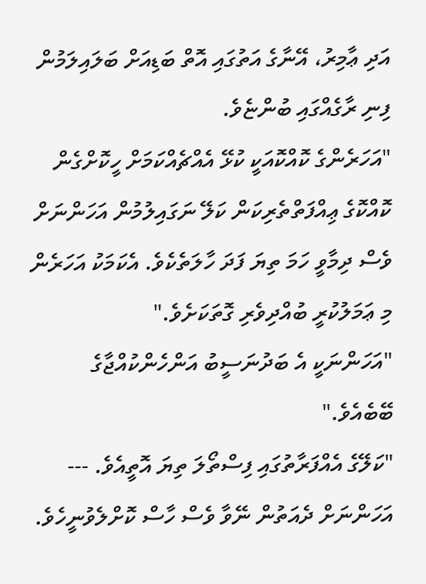އަދި ޢާމިރު، އޭނާގެ އަތުގައި އޮތް ބަޑިއަށް ބަލައިލަމުން ފިނި ރާގެއްގައި ބުންޏެވެ.
"އަހަރެންގެ ކޮއްކޮއަކީ ކުޅޭ އެއްޗެއްކަމަށް ހީކޮށްގެން ކޮއްކޮގެ ޢިއްފަތްތެރިކަން ކަލޭ ނަގައިލުމުން އަހަންނަށް ވެސް ދިމާވީ ހަމަ ތިޔަ ފަދަ ހާލަތެކެވެ. އެކަމަކު އަހަރެން މި ޢަމަލުކުރީ ބުއްދިވެރި ގޮތަކަށެވެ."
"އަހަންނަކީ އެ ބަދުނަސީބު އަންހެންކުއްޖާގެ ބޭބެއެވެ."
"ކަލޭގެ އެއްފަރާތުގައި ފިސްތޯލަ ތިޔަ އޮތީއެވެ. --- އަހަންނަށް ދެއަތުން ނޭވާ ވެސް ހާސް ކޮށްލެވުނީހެވެ.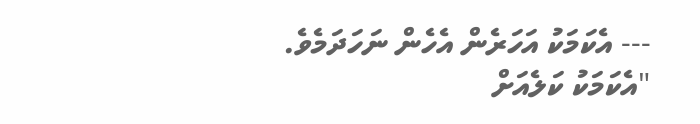--- އެކަމަކު އަހަރެން އެހެން ނަހަދަމެވެ.
"އެކަމަކު ކަލެއަށް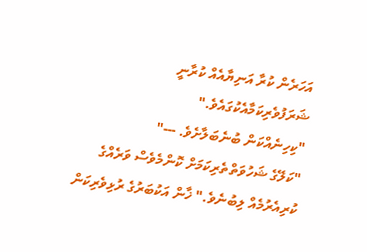އަހަރެން ކުރާ އަނިޔާއެއް ކުރާނީ ޝަރަފުވެރިކަމާއެކުގައެވެ."
"ކިހިނެއްކަން ބުނެބަލާށެވެ. ---"
"ކަލޭގެ ޝަހުވަތްތެރިކަމަށް ކޮންމެވެސް ވަރެއްގެ ކުރިއެރުމެއް ލިބުނެވެ." ޚާން އަކުބަރުގެ ރުޅިވެރިކަން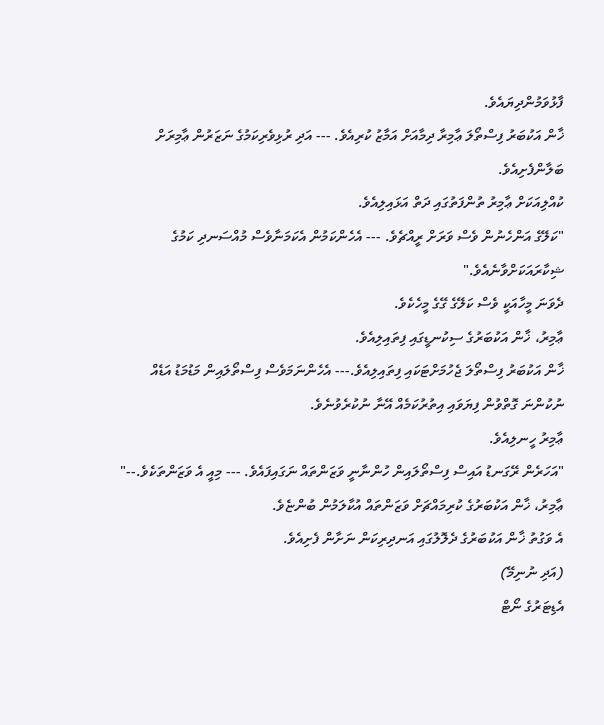ފާޅުވަމުންދިޔައެވެ.
ޚާން އަކުބަރު ފިސްތޯލަ ޢާމިރާ ދިމާއަށް އަމާޒު ކުރިއެވެ. --- އަދި ރުޅިވެރިކަމުގެ ނަޒަރުން ޢާމިރަށް ބަލާންފެށިއެވެ.
ކުއްލިއަކަށް ޢާމިރު ތުންފަތުގައި ދަތް އަޅައިލިއެވެ.
"ކަލޭގެ އަންހެނުން ވެސް ވަރަށް ރީއްޗެވެ. --- އެހެންކަމުން އެކަމަނާވެސް މުއްސަނދި ކަމުގެ ޝިކާރައަކަށްވާނެއެވެ."
ދެވަނަ މީހާއަކީ ވެސް ކަލޭގެ ގޭގެ މީހެކެވެ.
ޢާމިރު، ޚާން އަކުބަރުގެ ސިކުނޑީގައި ފިތައިލިއެވެ.
ޚާން އަކުބަރު ފިސްތޯލަ ޖެހުމަށްޓަކައި ފިތައިލިއެވެ.--- އެހެންނަމަވެސް ފިސްތޯލައިން މަޑުމަޑު އަޑެއް ނުކުންނަ ގޮތްވުން ފިޔަވައި އިތުރުކަމެއް އޭނާ ނުކުރެވުނެވެ.
ޢާމިރު ހީނލިއެވެ.
"އަހަރެން ރޭގަނޑު އައިސް ފިސްތޯލައިން ހުންނާނީ ވަޒަންތައް ނަގައިފައެވެ. --- މިއީ އެ ވަޒަންތަކެވެ.--"
ޢާމިރު، ޚާން އަކުބަރުގެ ކުރިމައްޗަށް ވަޒަންތައް އުކާލަމުން ބުންޏެވެ.
އެ ވަގުތު ޚާން އަކުބަރުގެ ދެލޮލުގައި އަނދިރިކަން ނަށާން ފެށިއެވެ.
(އަދި ނުނިމޭ)
އެޑިޓަރުގެ ނޯޓް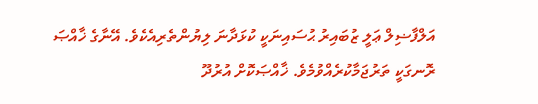އަލްފާޟިލް ޢަލީ ޒުބައިރު ޙުސައިނަކީ ކުޅަދާނަ ލިޔުންތެރިއެކެވެ. އޭނާގެ ޚާއްޞަ ރޮނގަކީ ތަރުޖަމާކުރެއްވުމެވެ. ޚާއްޞަކޮށް އުރުދޫ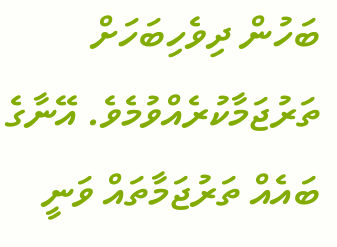ބަހުން ދިވެހިބަހަށް ތަރުޖަމާކުރެއްވުމެވެ. އޭނާގެ ބައެއް ތަރުޖަމާތައް ވަނީ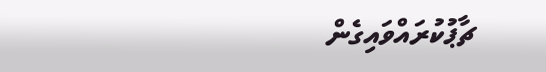ޗާޕުކުރައްވައިގެން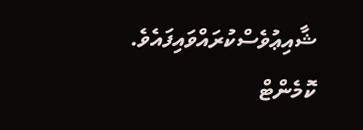ޝާއިޢުވެސްކުރައްވައިފައެވެ.
ކޮމެންޓް